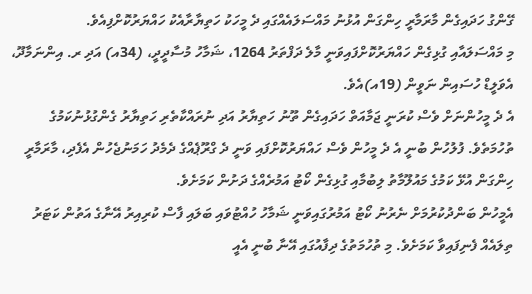ގޭންގު ހަދައިގެން މާރަމާރީ ހިންގަން އުޅުނު މައްސަލައެއްގައި ދެ މީހަކު ހަތިޔާރާއެކު ހައްޔަރުކޮށްފިއެވެ.
މި މައްސަލައާއި ގުޅިގެން ހައްޔަރުކޮށްފައިވަނީ މާލެ ދަފްތަރު 1264، ޝަމާހު މުސާދީދީ، (34އ) އަދި ރ. އިންނަމާދޫ، އެވަލީޑް ހުސައިން ނަވީން (19އ)އެވެ.
އެ ދެ މީހުންނަށް ވެސް ކުރަނީ ޖަމާއަތް ހަދައިގެން ތޫނު ހަތިޔާރު އަދި ނުރައްކާތެރި ހަތިޔާރު ގެންގުޅުނުކަމުގެ ތުހުމަތެވެ. ފުލުހުން ބުނީ އެ ދެ މީހުން ވެސް ހައްޔަރުކޮށްފައި ވަނީ ދެ ގްރޫޕެއްގެ ދެމެދު ހަމަނުޖެހުން އެފެދި، މާރަމާރީ ހިންގަން އުޅޭ ކަމުގެ މައުލޫމާތު ލިބުމާއި ގުޅިގެން ކޯޓު އަމުރެއްގެ ދަށުން ކަމަށެވެ.
އެމީހުން ބަންދުކުރުމަށް ނެރުނު ކޯޓު އަމުރުގައިވަނީ ޝަމާހު ހުއްޓުވައި ބަލައި ފާސް ކުރިއިރު އޭނާގެ އަތުން ކަޓަރު ތިލައެއް ފެނިފައިވާ ކަމަށެވެ. މި ތުހުމަތުގެ ދިފާއުގައި އޭނާ ބުނީ އެއީ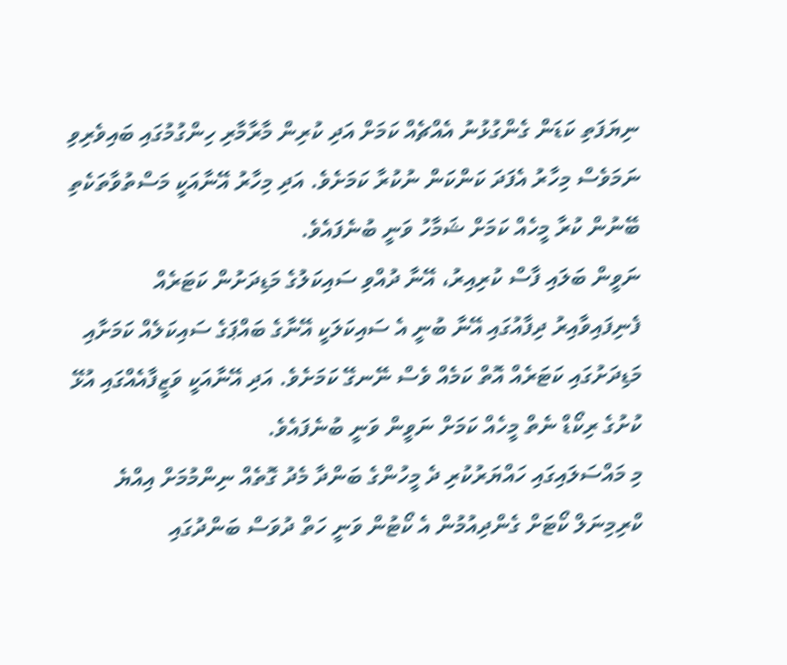ނިޔަފަތި ކަޑަން ގެންގުޅުނު އެއްޗެއް ކަމަށް އަދި ކުރިން މާރާމާރި ހިންގުމުގައި ބައިވެރިވި ނަމަވެސް މިހާރު އެފަދަ ކަންކަން ނުކުރާ ކަމަށެވެ. އަދި މިހާރު އޭނާއަކީ މަސްތުވާތަކެތި ބޭނުން ކުރާ މީހެއް ކަމަށް ޝަމާހު ވަނީ ބުނެފައެވެ.
ނަވީން ބަލައި ފާސް ކުރިއިރު، އޭނާ ދުއްވި ސައިކަލުގެ މަޑިދަށުން ކަޓަރެއް ފެނިފައިވާއިރު ދިފާއުގައި އޭނާ ބުނީ އެ ސައިކަލަކީ އޭނާގެ ބައްޕަގެ ސައިކަލެއް ކަމަށާއި މަޑިދަށުގައި ކަޓަރެއް އޮތް ކަމެއް ވެސް ނޭނގޭ ކަމަށެވެ. އަދި އޭނާއަކީ ވަޒީފާއެއްގައި އުޅޭ ކުށުގެ ރިކޯޑް ނެތް މީހެއް ކަމަށް ނަވީން ވަނީ ބުނެފައެވެ.
މި މައްސަލައިގައި ހައްޔަރުކުރި ދެ މީހުންގެ ބަންދާ މެދު ގޮތެއް ނިންމުމަށް އިއްޔެ ކްރިމިނަލް ކޯޓަށް ގެންދިއުމުން އެ ކޯޓުން ވަނީ ހަތް ދުވަސް ބަންދުގައި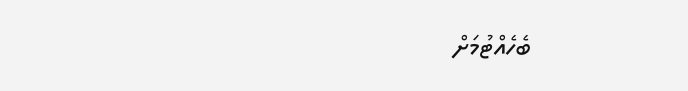ބެހެއްޓުމަށް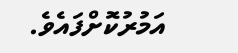އަމުރުކޮށްފައެވެ.